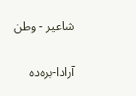شاعیر - وطن

آرادا-بره‌ده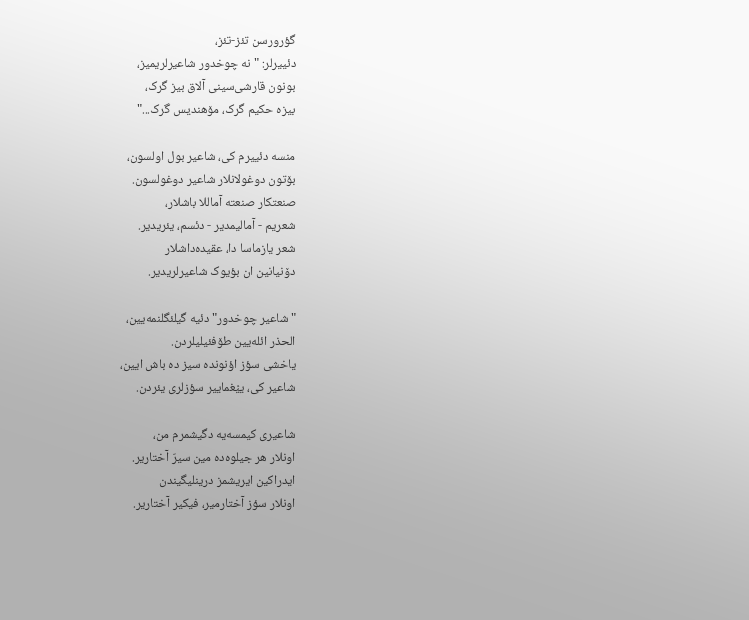گؤرورسن تئز-تئز،
دئییرلر: "نه چوخدور شاعیرلریمیز،
بونون قارشی‌سینی آلاق بیز گرک،
بیزه حکیم گرک، مۆهندیس گرک..."

منسه دئییرم کی، شاعیر بول اولسون،
بۆتون دوغولانلار شاعیر دوغولسون.
صنعتکار صنعته آماللا باشلار،
شعریم - آمالیمدیر - دئسم، یئریدیر.
شعر یازماسا دا، عقیده‌داشلار
دۆنیانین ان بؤیوک شاعیرلریدیر.

"شاعیر چوخدور" دئیه گیلئگلنمه‌یین،
الحذر ائله‌یین طۆفئیلیلردن.
یاخشی سؤز اؤنونده سیز ده باش ایین،
شاعیر کی، یؽغماییر سؤزلری یئردن.

شاعیری کیمسه‌یه دگیشمرم من،
اونلار هر جیلوه‌ده مین سیرّ آختاریر.
ایدراکین ایریشمز درینلیگیندن
اونلار سؤز آختارمیر، فیکیر آختاریر.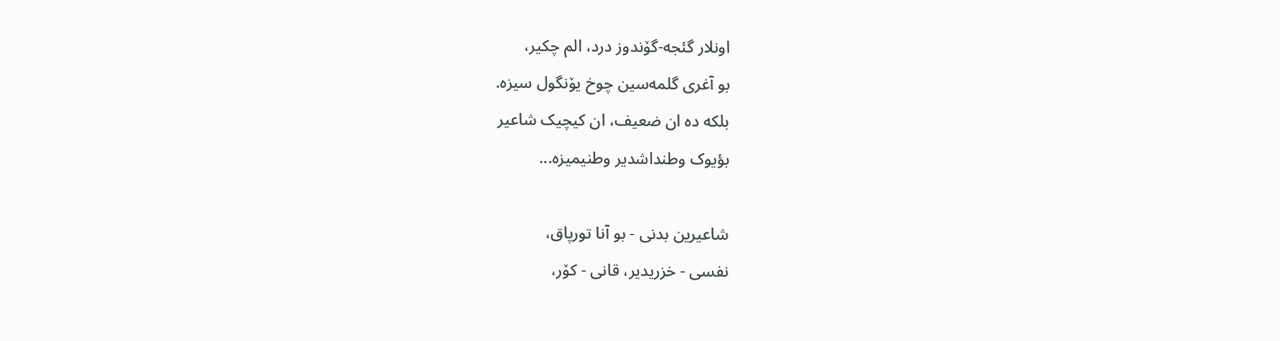اونلار گئجه-گۆندوز درد، الم چکیر،
بو آغری گلمه‌سین چوخ یۆنگول سیزه.
بلکه ده ان ضعیف، ان کیچیک شاعیر
بؤیوک وطنداشدیر وطنیمیزه...

شاعیرین بدنی - بو آنا تورپاق،
نفسی - خزریدیر، قانی - کۆر،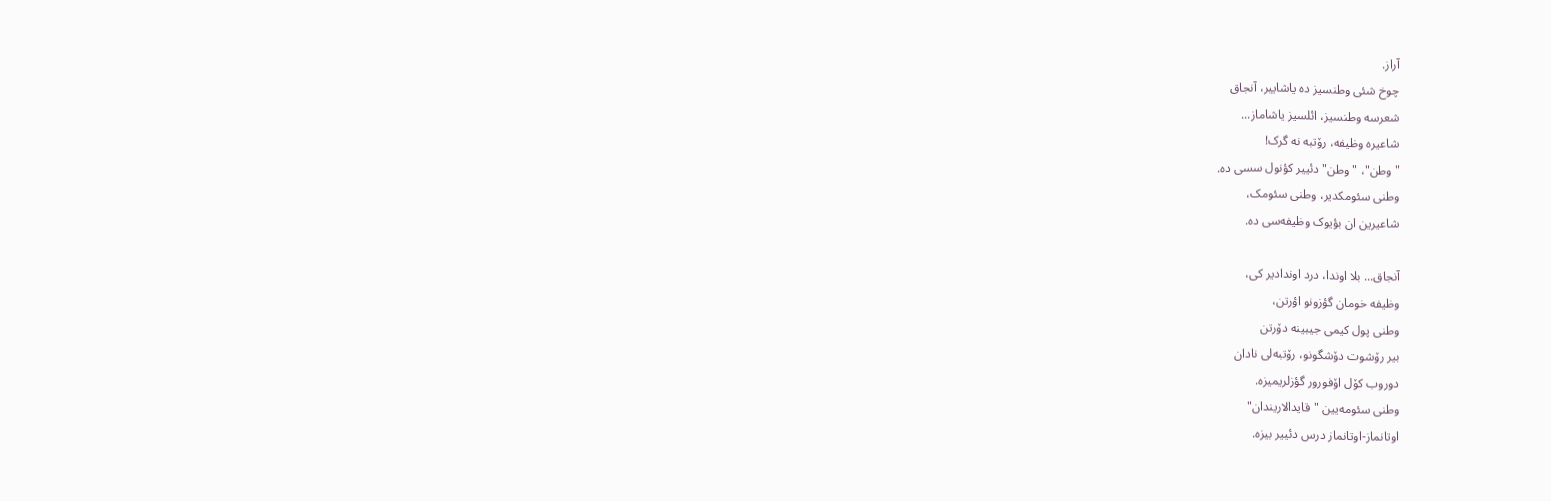آراز.
چوخ شئی وطنسیز ده یاشاییر، آنجاق
شعرسه وطنسیز، ائلسیز یاشاماز...
شاعیره وظیفه، رۆتبه نه گرک!
"وطن"، "وطن" دئییر کؤنول سسی ده.
وطنی سئومکدیر، وطنی سئومک،
شاعیرین ان بؤیوک وظیفه‌سی ده.

آنجاق... بلا اوندا، درد اوندادیر کی،
وظیفه خومان گؤزونو اؤرتن،
وطنی پول کیمی جیبینه دۆرتن
بیر رۆشوت دۆشگونو، رۆتبه‌لی نادان
دوروب کۆل اۆفورور گؤزلریمیزه.
وطنی سئومه‌یین "قایدالاریندان"
اوتانماز-اوتانماز درس دئییر بیزه.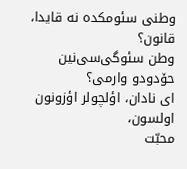وطنی سئومکده نه قایدا، قانون؟
وطن سئوگی‌سی‌نین حۆدودو وارمی؟
ای نادان، اؤلچولر اؤزونون اولسون،
محبّت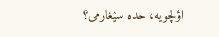اؤلچویه، حده سؽغارمی؟